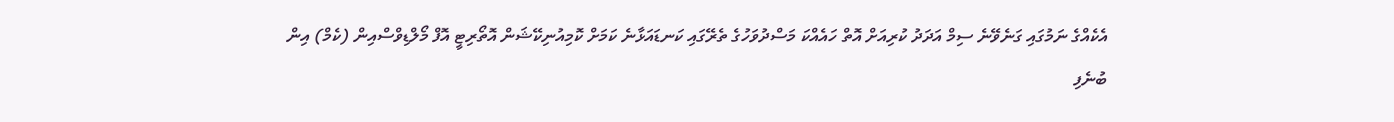އެކެއްގެ ނަމުގައި ގަނެވޭނެ ސިމް އަދަދު ކުރިއަށް އޮތް ހައެއްކަ މަސްދުވަހުގެ ތެރޭގައި ކަނޑައަޅާނެ ކަމަށް ކޮމިއުނިކޭޝަން އޮތޯރިޓީ އޮފް މޯލްޑިވްސްއިން (ކެމް) އިން ބުނެފި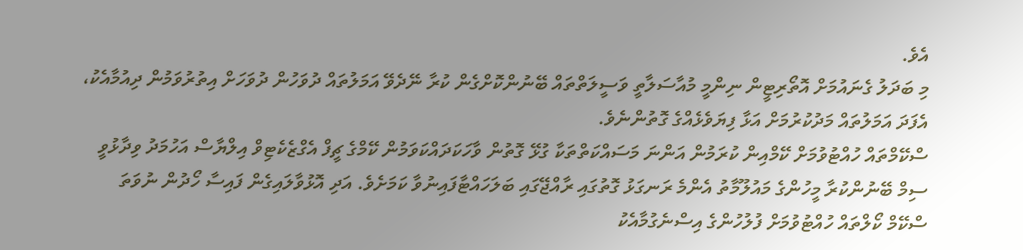އެވެ.
މި ބަދަލު ގެނައުމަށް އޮތޯރިޓީން ނިންމީ މުއާސަލާތީ ވަސީލަތްތައް ބޭނުންކޮށްގެން ކުރާ ނޭދެވޭ އަމަލުތައް ދުވަހުން ދުވަހަށް އިތުރުވަމުން ދިއުމާއެކު، އެފަދަ އަމަލުތައް މަދުކުރުމަށް އަޅާ ފިޔަވެޅެއްގެ ގޮތުންނެވެ.
ސްކޭމްތައް ހުއްޓުވުމަށް ކޭމްއިން ކުރަމުން އަންނަ މަސައްކަތްތަކާ ގުޅޭ ގޮތުން ވާހަކަދައްކަވަމުން ކޭމްގެ ޗީފް އެގްޒެކެޓިވް އިލްޔާސް އަހުމަދު ވިދާޅުވީ ސިމް ބޭނުންކުރާ މީހުންގެ މައުލޫމާތު އެންމެ ރަނގަޅު ގޮތުގައި ރާއްޖޭގައި ބަލަހައްޓާފައިނުވާ ކަމަށެވެ. އަދި އޮޅުވާލައިގެން ފައިސާ ހޯދުން ނުވަތަ ސްކޭމް ކޯލްތައް ހުއްޓުވުމަށް ފުލުހުންގެ އިސްނެގުމާއެކު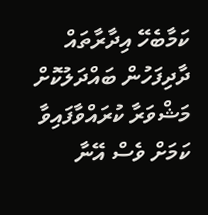ކަމާބެހޭ އިދާރާތައް ދާދިފަހުން ބައްދަލުކޮށް މަޝްވަރާ ކުރައްވާފައިވާ ކަމަށް ވެސް އޭނާ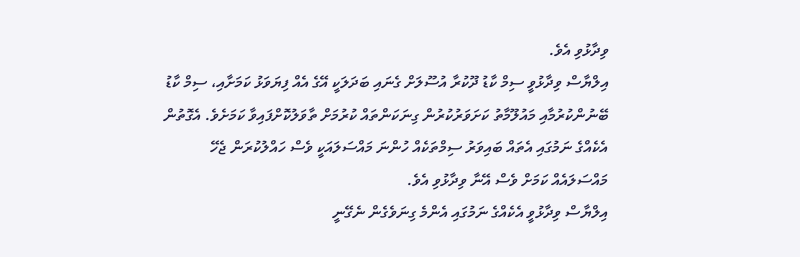ވިދާޅުވި އެވެ.
އިލްޔާސް ވިދާޅުވީ ސިމް ކާޑު ދޫކުރާ އުސޫލަށް ގެނައި ބަދަލަކީ އޭގެ އެއް ފިޔަވަޅު ކަމަށާއި، ސިމް ކާޑު ބޭނުންކުރުމާއި މައުލޫމާތު ކަށަވަރުކުރުން ގިނަކަންތައް ކުރުމަށް ތާވަލުކޮށްފައިވާ ކަމަށެވެ. އެގޮތުން އެކެއްގެ ނަމުގައި އެތައް ބައިވަރު ސިމްތަކެއް ހުންނަ މައްސަލައަކީ ވެސް ހައްލުކުރަން ޖެހޭ މައްސަލައެއް ކަމަށް ވެސް އޭނާ ވިދާޅުވި އެވެ.
އިލްޔާސް ވިދާޅުވީ އެކެއްގެ ނަމުގައި އެންމެ ގިނަވެގެން ނެގޭނީ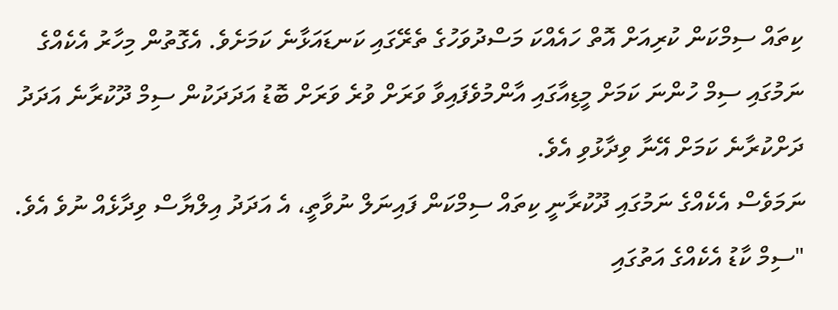ކިތައް ސިމްކަން ކުރިއަށް އޮތް ހައެއްކަ މަސްދުވަހުގެ ތެރޭގައި ކަނޑައަޅާނެ ކަމަށެވެ. އެގޮތުން މިހާރު އެކެއްގެ ނަމުގައި ސިމް ހުންނަ ކަމަށް މީޑިއާގައި އާންމުވެފައިވާ ވަރަށް ވުރެ ވަރަށް ބޮޑު އަދަދަކުން ސިމް ދޫކުރާނެ އަދަދު ދަށްކުރާނެ ކަމަށް އޭނާ ވިދާޅުވި އެވެ.
ނަމަވެސް އެކެއްގެ ނަމުގައި ދޫކުރާނީ ކިތައް ސިމްކަން ފައިނަލް ނުވާތީ، އެ އަދަދު އިލްޔާސް ވިދާޅެއް ނުވެ އެވެ.
"ސިމް ކާޑު އެކެއްގެ އަތުގައި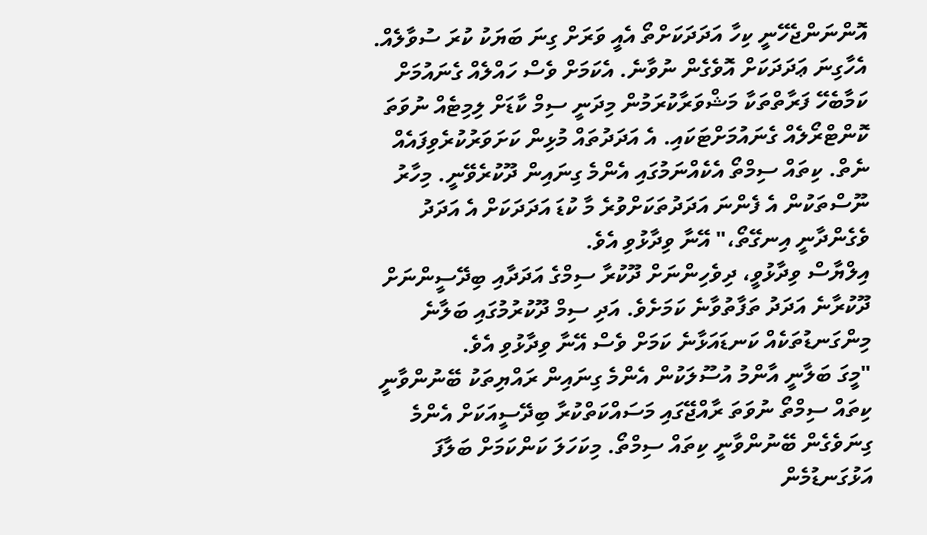އޮންނަންޖެހޭނީ ކިހާ އަދަދަކަށްތޯ އެއީ ވަރަށް ގިނަ ބަޔަކު ކުރަ ސުވާލެއް. އެހާގިނަ ޢަދަދަކަށް އޮވެގެން ނުވާނެ. އެކަމަށް ވެސް ހައްލެއް ގެނައުމަށް ކަމާބެހޭ ފަރާތްތަކާ މަޝްވަރާކުރަމުން މިދަނީ ސިމް ކާޑަށް ލިމިޓެއް ނުވަތަ ކޮންޓްރޯލެއް ގެނައުމަށްޓަކައި. އެ އަދަދުތައް މުޅިން ކަށަވަރުކުރެވިފައެއް ނެތް. ކިތައް ސިމްތޯ އެކެއްނަމުގައި އެންމެ ގިނައިން ދޫކުރެވޭނީ. މިހާރު ނޫސްތަކުން އެ ފެންނަ އަދަދުތަކަށްވުރެ މާ ކުޑަ އަދަދަކަށް އެ އަދަދު ވެގެންދާނީ އިނގޭތޯ،" އޭނާ ވިދާޅުވި އެވެ.
އިލްޔާސް ވިދާޅުވީ، ދިވެހިންނަށް ދޫކުރާ ސިމްގެ އަދަދާއި ބިދޭސީންނަށް ދޫކުރާނެ އަދަދު ތަފާތުވާނެ ކަމަށެވެ. އަދި ސިމް ދޫކުރުމުގައި ބަލާނެ މިންގަނޑުތަކެއް ކަނޑައަޅާނެ ކަމަށް ވެސް އޭނާ ވިދާޅުވި އެވެ.
"މީގަ ބަލާނީ އާންމު އުސޫލަކުން އެންމެ ގިނައިން ރައްޔިތަކު ބޭނުންވާނީ ކިތައް ސިމްތޯ ނުވަތަ ރާއްޖޭގައި މަސައްކަތްކުރާ ބިދޭސީއަކަށް އެންމެ ގިނަވެގެން ބޭނުންވާނީ ކިތައް ސިމްތޯ. މިކަހަލަ ކަންކަމަށް ބަލާފަ އަޅުގަނޑުމެން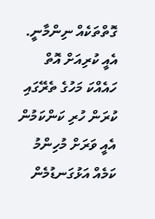ގޮތްތަކެއް ނިންމާނީ. އެއީ ކުރިއަށް އޮތް ހައެއްކަ މަހުގެ ތެރޭގައި ކުރަން ހުރި ކަންކަމުން އެއީ ވަރަށް މުހިންމު ކަމެއް އަޅުގަނޑުމެން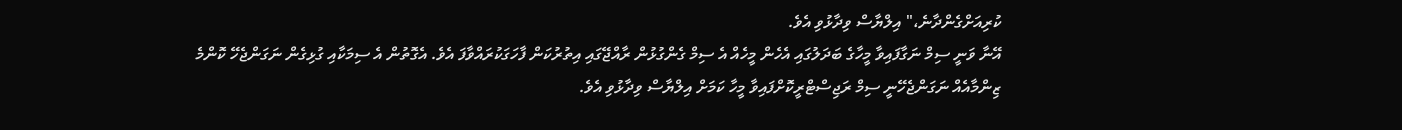ކުރިއަށްގެންދާނެ،" އިލްޔާސް ވިދާޅުވި އެވެ.
އޭނާ ވަނީ ސިމް ނަގާފައިވާ މީހާގެ ބަދަލުގައި އެހެން މީހެއް އެ ސިމް ގެންގުޅުން ރާއްޖޭގައި އިތުރުކަން ފާހަގަކުރައްވާފަ އެވެ. އެގޮތުން އެ ސިމަކާއި ގުޅިގެން ނަގަންޖެހޭ ކޮންމެ ޒިންމާއެއް ނަގަންޖެހޭނީ ސިމް ރަޖިސްޓްރީކޮށްފައިވާ މީހާ ކަމަށް އިލްޔާސް ވިދާޅުވި އެވެ.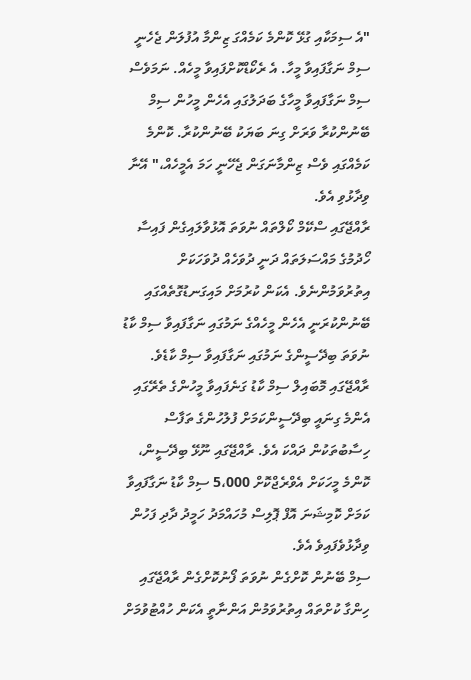"އެ ސިމަކާއި ގުޅޭ ކޮންމެ ކަމެއްގަ ޒިންމާ އުފުލަން ޖެހެނީ ސިމް ނަގާފައިވާ މީހާ. އެ ރެކޯޑްކޮށްފައިވާ މީހެއް. ނަމަވެސް ސިމް ނަގާފައިވާ މީހާގެ ބަދަލުގައި އެހެން މީހުން ސިމް ބޭނުންކުރާ ވަރަށް ގިނަ ބަޔަކު ބޭނުންކުރާ. ކޮންމެ ކަމެއްގައި ވެސް ޒިންމާނަގަން ޖެހޭނީ ހަމަ އެމީހެއް،" އޭނާ ވިދާޅުވި އެވެ.
ރާއްޖޭގައި ސްކޭމް ކޯލްތައް ނުވަތަ އޮޅުވާލައިގެން ފައިސާ ހޯދުމުގެ މައްސަލަތައް ދަނީ ދުވަހެއް ދުވަހަކަށް އިތުރުވަމުންނެވެ. އެކަން ކުރުމަށް މައިގަނޑުގޮތެއްގައި ބޭނުންކުރަނީ އެހެން މީހެއްގެ ނަމުގައި ނަގާފައިވާ ސިމް ކާޑު ނުވަތަ ބިދޭސީންގެ ނަމުގައި ނަގާފައިވާ ސިމް ކާޑެވެ.
ރާއްޖޭގައި މޮބައިލް ސިމް ކާޑު ގަނެފައިވާ މީހުންގެ ތެރޭގައި އެންމެ ގިނައީ ބިދޭސީންކަމަށް ފުލުހުންގެ ތަފާސް ހިސާބުތަކުން ދައްކަ އެވެ. ރާއްޖޭގައި ނޫޅޭ ބިދޭސީން، ކޮންމެ މީހަކަށް އެވްރެޖްކޮށް 5،000 ސިމް ކާޑު ނަގާފައިވާ ކަމަށް ކޮމިޝަނަ އޮފް ޕޮލިސް މުހައްމަދު ހަމީދު ދާދި ފަހުން ވިދާޅުވެފައިވެ އެވެ.
ސިމް ބޭނުން ކޮށްގެން ނުވަތަ ފޯނުކޮށްގެން ރާއްޖޭގައި ހިންގާ ކުށްތައް އިތުރުވަމުން އަންނާތީ އެކަން ހުއްޓުވުމަށް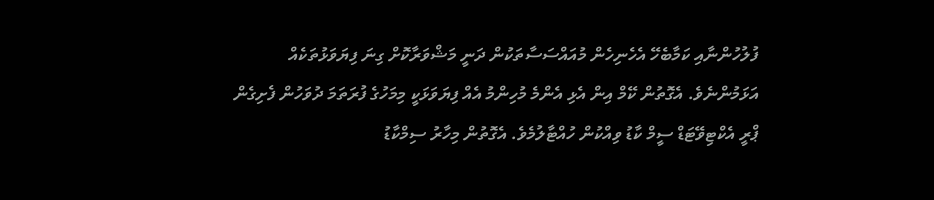ފުލުހުންނާއި ކަމާބެހޭ އެހެނިހެން މުއައްސަސާތަކުން ދަނީ މަޝްވަރާކޮށް ގިނަ ފިޔަވަޅުތަކެއް އަޅަމުންނެވެ. އެގޮތުން ކޭމް އިން އެޅި އެންމެ މުހިންމު އެއް ފިޔަވަޅަކީ މިމަހުގެ ފުރަތަމަ ދުވަހުން ފެށިގެން ޕްރީ އެކްޓިވޭޓަޑް ސީމް ކާޑު ވިއްކުން ހުއްޓާލުމެވެ. އެގޮތުން މިހާރު ސިމްކާޑު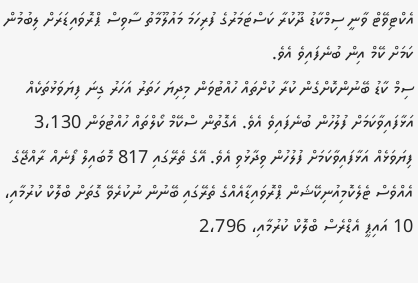އެކްޓިވޭޓް ވާނީ ސިމްކާޑު ދޫކުރާ ކަސްޓަމަރުގެ ފުރިހަމަ މައުލޫމާތު ސާވިސް ޕްރޮވައިޑަރަށް ލިބުމުން ކަމަށް ކޭމް އިން ބުނެފައިވެ އެވެ.
ސިމް ކާޑު ބޭނުންކޮށްގެން ކުރާ ކުށްތައް ހުއްޓުވަން މިދިޔަ ހަތަރު އަހަރު ގިނަ ފިޔަވަޅުތަކެއް އަޅާފައިވާކަމަށް ފުލުހުން ބުނެފައިވެ އެވެ. އެގޮތުން ސްކޭމް ކޯލްތައް ހުއްޓުވަން 3،130 ފިޔަވަޅެއް އަޅާފައިވާކަމަށް ފުލުހުން ވިދާޅުވި އެވެ. އޭގެ ތެރޭގައި 817 މޮބައިލް ފޯނެއް ރާއްޖޭގެ އެއްވެސް ޓެލެކޮމިއުނިކޭޝަން ޕްރޮވައިޑާއެއްގެ ތެރޭގައި ބޭނުން ނުކުރެވޭ ގޮތަށް ބްލޮކް ކުރުމާއި، 10 އައިޕީ އެޑްރެސް ބްލޮކް ކުރުމާއި، 2،796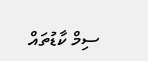ސިމް ކާޑުތައް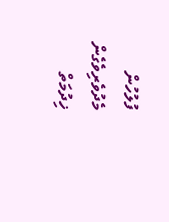ފުލުހުން މެދުވެރިވެގެން ޚިދުމަތް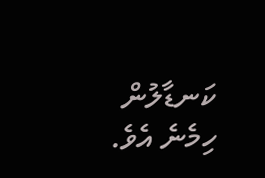ކަނޑާލުން ހިމެނެ އެވެ.